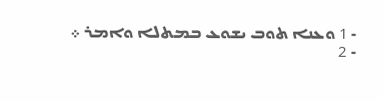- 1 ܘܥܢܐ ܬܘܒ ܝܫܘܥ ܒܡܬܠܐ ܘܐܡܪ ܀
- 2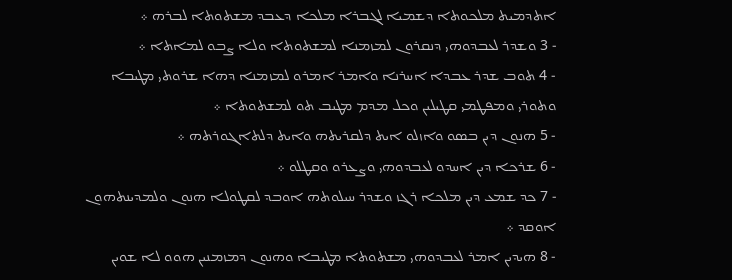ܐܬܕܡܝܬ ܡܠܟܘܬܐ ܕܫܡܝܐ ܠܓܒܪܐ ܡܠܟܐ ܕܥܒܕ ܡܫܬܘܬܐ ܠܒܪܗ ܀
- 3 ܘܫܕܪ ܠܥܒܕܘܗܝ ܕܢܩܪܘܢ ܠܡܙܡܢܐ ܠܡܫܬܘܬܐ ܘܠܐ ܨܒܘ ܠܡܐܬܐ ܀
- 4 ܬܘܒ ܫܕܪ ܥܒܕܐ ܐܚܪܢܐ ܘܐܡܪ ܐܡܪܘ ܠܡܙܡܢܐ ܕܗܐ ܫܪܘܬܝ ܡܛܝܒܐ ܘܬܘܪܝ ܘܡܦܛܡܝ ܩܛܝܠܝܢ ܘܟܠ ܡܕܡ ܡܛܝܒ ܬܘ ܠܡܫܬܘܬܐ ܀
- 5 ܗܢܘܢ ܕܝܢ ܒܤܘ ܘܐܙܠܘ ܐܝܬ ܕܠܩܪܝܬܗ ܘܐܝܬ ܕܠܬܐܓܘܪܬܗ ܀
- 6 ܫܪܟܐ ܕܝܢ ܐܚܕܘ ܠܥܒܕܘܗܝ ܘܨܥܪܘ ܘܩܛܠܘ ܀
- 7 ܟܕ ܫܡܥ ܕܝܢ ܡܠܟܐ ܪܓܙ ܘܫܕܪ ܚܝܠܘܬܗ ܐܘܒܕ ܠܩܛܘܠܐ ܗܢܘܢ ܘܠܡܕܝܢܬܗܘܢ ܐܘܩܕ ܀
- 8 ܗܝܕܝܢ ܐܡܪ ܠܥܒܕܘܗܝ ܡܫܬܘܬܐ ܡܛܝܒܐ ܘܗܢܘܢ ܕܡܙܡܢܝܢ ܗܘܘ ܠܐ ܫܘܝܢ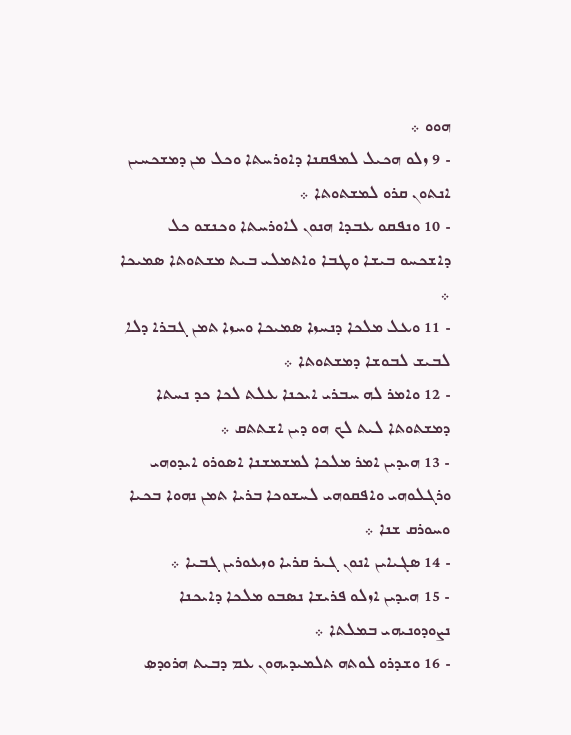ܗܘܘ ܀
- 9 ܙܠܘ ܗܟܝܠ ܠܡܦܩܢܐ ܕܐܘܪܚܬܐ ܘܟܠ ܡܢ ܕܡܫܟܚܝܢ ܐܢܬܘܢ ܩܪܘ ܠܡܫܬܘܬܐ ܀
- 10 ܘܢܦܩܘ ܥܒܕܐ ܗܢܘܢ ܠܐܘܪܚܬܐ ܘܟܢܫܘ ܟܠ ܕܐܫܟܚܘ ܒܝܫܐ ܘܛܒܐ ܘܐܬܡܠܝ ܒܝܬ ܡܫܬܘܬܐ ܤܡܝܟܐ ܀
- 11 ܘܥܠ ܡܠܟܐ ܕܢܚܙܐ ܤܡܝܟܐ ܘܚܙܐ ܬܡܢ ܓܒܪܐ ܕܠܐ ܠܒܝܫ ܠܒܘܫܐ ܕܡܫܬܘܬܐ ܀
- 12 ܘܐܡܪ ܠܗ ܚܒܪܝ ܐܝܟܢܐ ܥܠܬ ܠܟܐ ܟܕ ܢܚܬܐ ܕܡܫܬܘܬܐ ܠܝܬ ܠܟ ܗܘ ܕܝܢ ܐܫܬܬܩ ܀
- 13 ܗܝܕܝܢ ܐܡܪ ܡܠܟܐ ܠܡܫܡܫܢܐ ܐܤܘܪܘ ܐܝܕܘܗܝ ܘܪܓܠܘܗܝ ܘܐܦܩܘܗܝ ܠܚܫܘܟܐ ܒܪܝܐ ܬܡܢ ܢܗܘܐ ܒܟܝܐ ܘܚܘܪܩ ܫܢܐ ܀
- 14 ܤܓܝܐܝܢ ܐܢܘܢ ܓܝܪ ܩܪܝܐ ܘܙܥܘܪܝܢ ܓܒܝܐ ܀
- 15 ܗܝܕܝܢ ܐܙܠܘ ܦܪܝܫܐ ܢܤܒܘ ܡܠܟܐ ܕܐܝܟܢܐ ܢܨܘܕܘܢܝܗܝ ܒܡܠܬܐ ܀
- 16 ܘܫܕܪܘ ܠܘܬܗ ܬܠܡܝܕܝܗܘܢ ܥܡ ܕܒܝܬ ܗܪܘܕܤ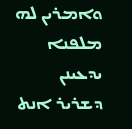ܘܐܡܪܝܢ ܠܗ ܡܠܦܢܐ ܝܕܥܝܢܢ ܕܫܪܝܪ ܐܢܬ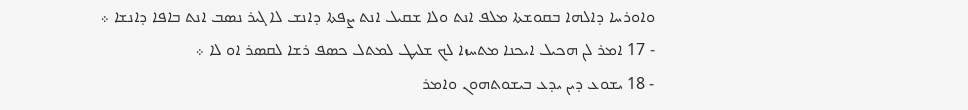ܘܐܘܪܚܐ ܕܐܠܗܐ ܒܩܘܫܬܐ ܡܠܦ ܐܢܬ ܘܠܐ ܫܩܝܠ ܐܢܬ ܨܦܬܐ ܕܐܢܫ ܠܐ ܓܝܪ ܢܤܒ ܐܢܬ ܒܐܦܐ ܕܐܢܫܐ ܀
- 17 ܐܡܪ ܠܢ ܗܟܝܠ ܐܝܟܢܐ ܡܬܚܙܐ ܠܟ ܫܠܝܛ ܠܡܬܠ ܟܤܦ ܪܫܐ ܠܩܤܪ ܐܘ ܠܐ ܀
- 18 ܝܫܘܥ ܕܝܢ ܝܕܥ ܒܝܫܘܬܗܘܢ ܘܐܡܪ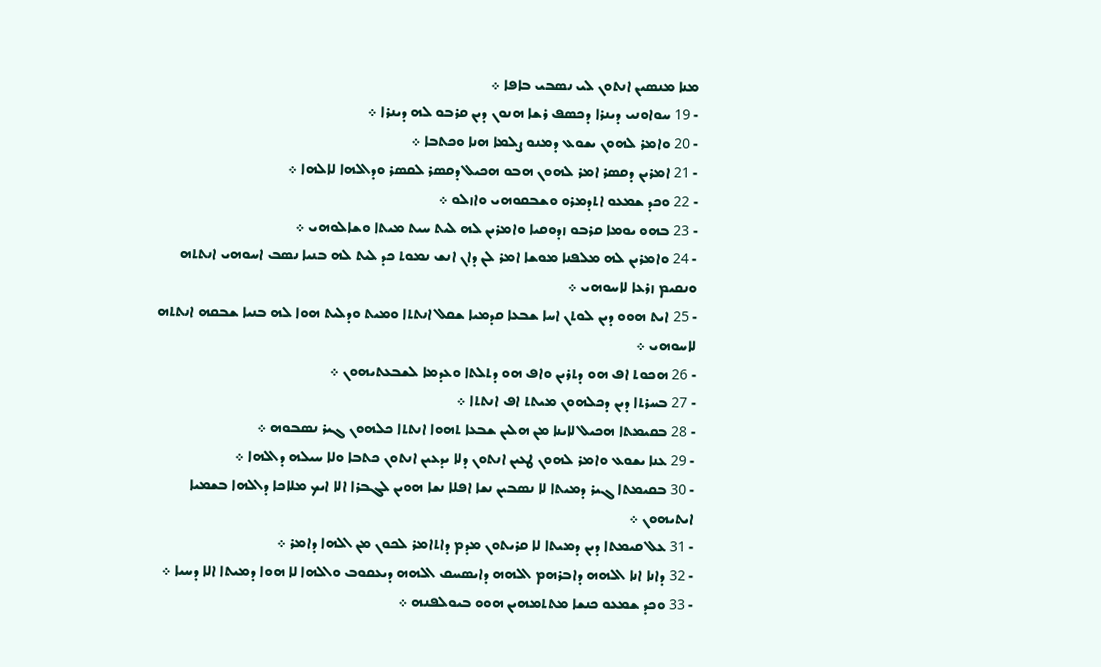ܡܢܐ ܡܢܤܝܢ ܐܢܬܘܢ ܠܝ ܢܤܒܝ ܒܐܦܐ ܀
- 19 ܚܘܐܘܢܝ ܕܝܢܪܐ ܕܟܤܦ ܪܫܐ ܗܢܘܢ ܕܝܢ ܩܪܒܘ ܠܗ ܕܝܢܪܐ ܀
- 20 ܘܐܡܪ ܠܗܘܢ ܝܫܘܥ ܕܡܢܘ ܨܠܡܐ ܗܢܐ ܘܟܬܒܐ ܀
- 21 ܐܡܪܝܢ ܕܩܤܪ ܐܡܪ ܠܗܘܢ ܗܒܘ ܗܟܝܠ ܕܩܤܪ ܠܩܤܪ ܘܕܐܠܗܐ ܠܐܠܗܐ ܀
- 22 ܘܟܕ ܫܡܥܘ ܐܬܕܡܪܘ ܘܫܒܩܘܗܝ ܘܐܙܠܘ ܀
- 23 ܒܗܘ ܝܘܡܐ ܩܪܒܘ ܙܕܘܩܝܐ ܘܐܡܪܝܢ ܠܗ ܠܝܬ ܚܝܬ ܡܝܬܐ ܘܫܐܠܘܗܝ ܀
- 24 ܘܐܡܪܝܢ ܠܗ ܡܠܦܢܐ ܡܘܫܐ ܐܡܪ ܠܢ ܕܐܢ ܐܢܫ ܢܡܘܬ ܟܕ ܠܝܬ ܠܗ ܒܢܝܐ ܢܤܒ ܐܚܘܗܝ ܐܢܬܬܗ ܘܢܩܝܡ ܙܪܥܐ ܠܐܚܘܗܝ ܀
- 25 ܐܝܬ ܗܘܘ ܕܝܢ ܠܘܬܢ ܐܚܐ ܫܒܥܐ ܩܕܡܝܐ ܫܩܠ ܐܢܬܬܐ ܘܡܝܬ ܘܕܠܝܬ ܗܘܐ ܠܗ ܒܢܝܐ ܫܒܩܗ ܐܢܬܬܗ ܠܐܚܘܗܝ ܀
- 26 ܗܟܘܬ ܐܦ ܗܘ ܕܬܪܝܢ ܘܐܦ ܗܘ ܕܬܠܬܐ ܘܥܕܡܐ ܠܫܒܥܬܝܗܘܢ ܀
- 27 ܒܚܪܬܐ ܕܝܢ ܕܟܠܗܘܢ ܡܝܬܬ ܐܦ ܐܢܬܬܐ ܀
- 28 ܒܩܝܡܬܐ ܗܟܝܠ ܠܐܝܢܐ ܡܢ ܗܠܝܢ ܫܒܥܐ ܬܗܘܐ ܐܢܬܬܐ ܟܠܗܘܢ ܓܝܪ ܢܤܒܘܗ ܀
- 29 ܥܢܐ ܝܫܘܥ ܘܐܡܪ ܠܗܘܢ ܛܥܝܢ ܐܢܬܘܢ ܕܠܐ ܝܕܥܝܢ ܐܢܬܘܢ ܟܬܒܐ ܘܠܐ ܚܝܠܗ ܕܐܠܗܐ ܀
- 30 ܒܩܝܡܬܐ ܓܝܪ ܕܡܝܬܐ ܠܐ ܢܤܒܝܢ ܢܫܐ ܐܦܠܐ ܢܫܐ ܗܘܝܢ ܠܓܒܪܐ ܐܠܐ ܐܝܟ ܡܠܐܟܐ ܕܐܠܗܐ ܒܫܡܝܐ ܐܝܬܝܗܘܢ ܀
- 31 ܥܠ ܩܝܡܬܐ ܕܝܢ ܕܡܝܬܐ ܠܐ ܩܪܝܬܘܢ ܡܕܡ ܕܐܬܐܡܪ ܠܟܘܢ ܡܢ ܐܠܗܐ ܕܐܡܪ ܀
- 32 ܕܐܢܐ ܐܢܐ ܐܠܗܗ ܕܐܒܪܗܡ ܐܠܗܗ ܕܐܝܤܚܩ ܐܠܗܗ ܕܝܥܩܘܒ ܘܐܠܗܐ ܠܐ ܗܘܐ ܕܡܝܬܐ ܐܠܐ ܕܚܝܐ ܀
- 33 ܘܟܕ ܫܡܥܘ ܟܢܫܐ ܡܬܬܡܗܝܢ ܗܘܘ ܒܝܘܠܦܢܗ ܀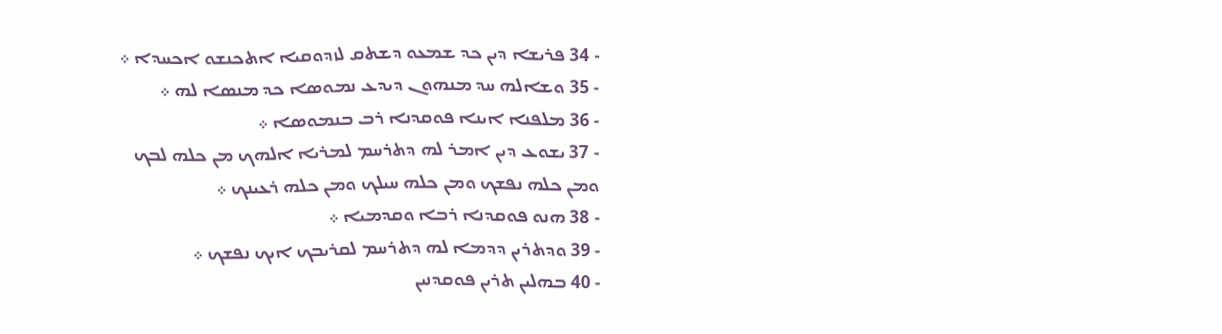- 34 ܦܪܝܫܐ ܕܝܢ ܟܕ ܫܡܥܘ ܕܫܬܩ ܠܙܕܘܩܝܐ ܐܬܟܢܫܘ ܐܟܚܕܐ ܀
- 35 ܘܫܐܠܗ ܚܕ ܡܢܗܘܢ ܕܝܕܥ ܢܡܘܤܐ ܟܕ ܡܢܤܐ ܠܗ ܀
- 36 ܡܠܦܢܐ ܐܝܢܐ ܦܘܩܕܢܐ ܪܒ ܒܢܡܘܤܐ ܀
- 37 ܝܫܘܥ ܕܝܢ ܐܡܪ ܠܗ ܕܬܪܚܡ ܠܡܪܝܐ ܐܠܗܟ ܡܢ ܟܠܗ ܠܒܟ ܘܡܢ ܟܠܗ ܢܦܫܟ ܘܡܢ ܟܠܗ ܚܝܠܟ ܘܡܢ ܟܠܗ ܪܥܝܢܟ ܀
- 38 ܗܢܘ ܦܘܩܕܢܐ ܪܒܐ ܘܩܕܡܝܐ ܀
- 39 ܘܕܬܪܝܢ ܕܕܡܐ ܠܗ ܕܬܪܚܡ ܠܩܪܝܒܟ ܐܝܟ ܢܦܫܟ ܀
- 40 ܒܗܠܝܢ ܬܪܝܢ ܦܘܩܕܢܝܢ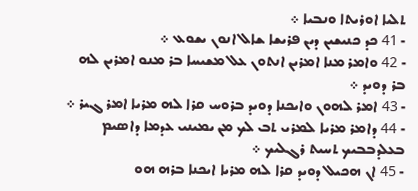ܬܠܝܐ ܐܘܪܝܬܐ ܘܢܒܝܐ ܀
- 41 ܟܕ ܟܢܝܫܝܢ ܕܝܢ ܦܪܝܫܐ ܫܐܠ ܐܢܘܢ ܝܫܘܥ ܀
- 42 ܘܐܡܪ ܡܢܐ ܐܡܪܝܢ ܐܢܬܘܢ ܥܠ ܡܫܝܚܐ ܒܪ ܡܢܘ ܐܡܪܝܢ ܠܗ ܒܪ ܕܘܝܕ ܀
- 43 ܐܡܪ ܠܗܘܢ ܘܐܝܟܢܐ ܕܘܝܕ ܒܪܘܚ ܩܪܐ ܠܗ ܡܪܝܐ ܐܡܪ ܓܝܪ ܀
- 44 ܕܐܡܪ ܡܪܝܐ ܠܡܪܝ ܬܒ ܠܟ ܡܢ ܝܡܝܢܝ ܥܕܡܐ ܕܐܤܝܡ ܒܥܠܕܒܒܝܟ ܬܚܝܬ ܪܓܠܝܟ ܀
- 45 ܐܢ ܗܟܝܠ ܕܘܝܕ ܩܪܐ ܠܗ ܡܪܝܐ ܐܝܟܢܐ ܒܪܗ ܗܘ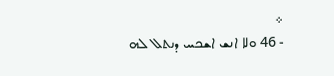܀
- 46 ܘܠܐ ܐܢܫ ܐܫܟܚ ܕܢܬܠ ܠܗ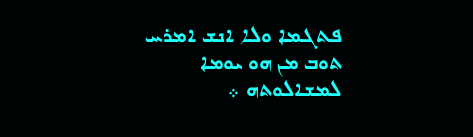ܦܬܓܡܐ ܘܠܐ ܐܢܫ ܐܡܪܚ ܬܘܒ ܡܢ ܗܘ ܝܘܡܐ ܠܡܫܐܠܘܬܗ ܀